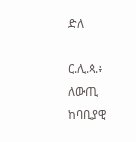ድለ

ር.ሊ.ጳ.፥ ለውጢ ከባቢያዊ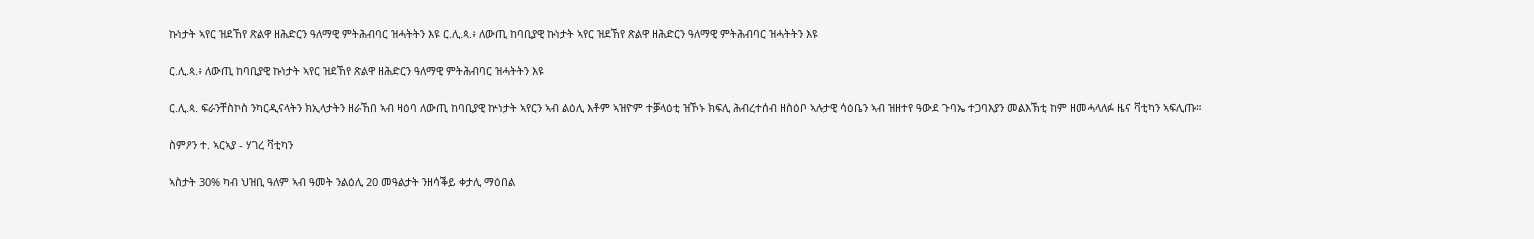ኩነታት ኣየር ዝደኸየ ጽልዋ ዘሕድርን ዓለማዊ ምትሕብባር ዝሓትትን እዩ ር.ሊ.ጳ.፥ ለውጢ ከባቢያዊ ኩነታት ኣየር ዝደኸየ ጽልዋ ዘሕድርን ዓለማዊ ምትሕብባር ዝሓትትን እዩ

ር.ሊ.ጳ.፥ ለውጢ ከባቢያዊ ኩነታት ኣየር ዝደኸየ ጽልዋ ዘሕድርን ዓለማዊ ምትሕብባር ዝሓትትን እዩ

ር.ሊ.ጳ. ፍራንቸስኮስ ንካርዲናላትን ክኢላታትን ዘራኸበ ኣብ ዛዕባ ለውጢ ከባቢያዊ ኵነታት ኣየርን ኣብ ልዕሊ እቶም ኣዝዮም ተቓላዕቲ ዝኾኑ ክፍሊ ሕብረተሰብ ዘስዕቦ ኣሉታዊ ሳዕቤን ኣብ ዝዘተየ ዓውደ ጉባኤ ተጋባእያን መልእኽቲ ከም ዘመሓላለፉ ዜና ቫቲካን ኣፍሊጡ።

ስምዖን ተ. ኣርኣያ - ሃገረ ቫቲካን

ኣስታት 30% ካብ ህዝቢ ዓለም ኣብ ዓመት ንልዕሊ 20 መዓልታት ንዘሳቕይ ቀታሊ ማዕበል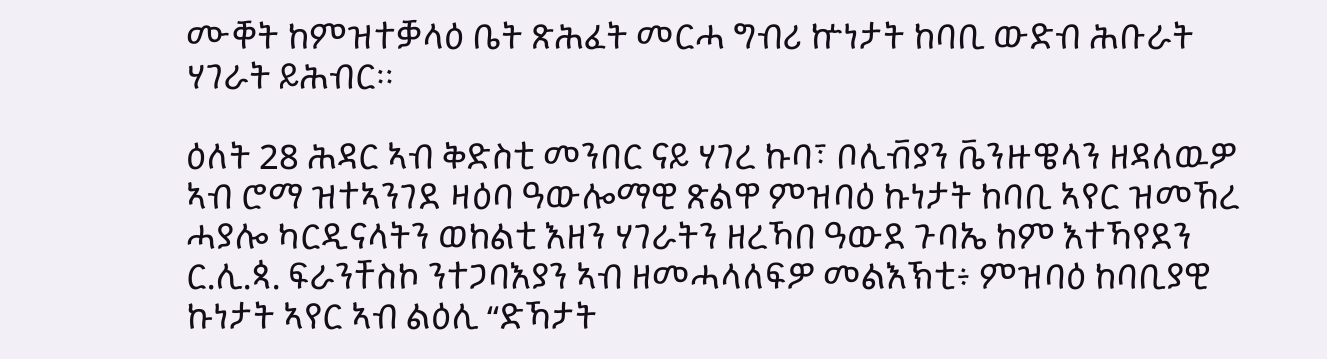ሙቐት ከምዝተቓላዕ ቤት ጽሕፈት መርሓ ግብሪ ኵነታት ከባቢ ውድብ ሕቡራት ሃገራት ይሕብር።

ዕለት 28 ሕዳር ኣብ ቅድስቲ መንበር ናይ ሃገረ ኩባ፣ ቦሊቭያን ቬንዙዌላን ዘዳለዉዎ ኣብ ሮማ ዝተኣንገደ ዛዕባ ዓውሎማዊ ጽልዋ ምዝባዕ ኩነታት ከባቢ ኣየር ዝመኸረ ሓያሎ ካርዲናላትን ወከልቲ እዘን ሃገራትን ዘረኻበ ዓውደ ጉባኤ ከም እተኻየደን ር.ሊ.ጳ. ፍራንቸስኮ ንተጋባእያን ኣብ ዘመሓላለፍዎ መልእኽቲ፥ ምዝባዕ ከባቢያዊ ኩነታት ኣየር ኣብ ልዕሊ “ድኻታት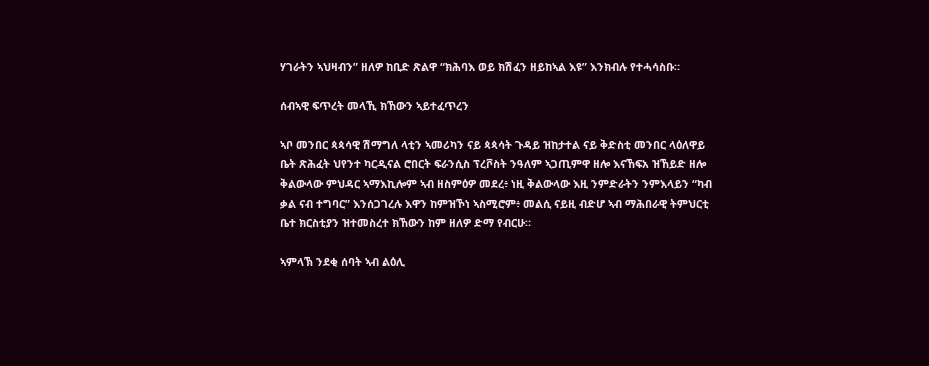ሃገራትን ኣህዛብን” ዘለዎ ከቢድ ጽልዋ “ክሕባእ ወይ ክሽፈን ዘይከኣል እዩ” እንክብሉ የተሓሳስቡ።

ሰብኣዊ ፍጥረት መላኺ ክኸውን ኣይተፈጥረን

ኣቦ መንበር ጳጳሳዊ ሽማግለ ላቲን ኣመሪካን ናይ ጳጳሳት ጉዳይ ዝከታተል ናይ ቅድስቲ መንበር ላዕለዋይ ቤት ጽሕፈት ህየንተ ካርዲናል ሮበርት ፍራንሲስ ፕረቮስት ንዓለም ኣጋጢምዋ ዘሎ እናኸፍአ ዝኸይድ ዘሎ ቅልውላው ምህዳር ኣማእኪሎም ኣብ ዘስምዕዎ መደረ፥ ነዚ ቅልውላው እዚ ንምድራትን ንምእላይን “ካብ ቃል ናብ ተግባር” እንሰጋገረሉ እዋን ከምዝኾነ ኣስሚሮም፥ መልሲ ናይዚ ብድሆ ኣብ ማሕበራዊ ትምህርቲ ቤተ ክርስቲያን ዝተመስረተ ክኸውን ከም ዘለዎ ድማ የብርሁ።

ኣምላኽ ንደቂ ሰባት ኣብ ልዕሊ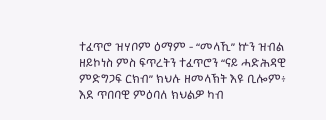ተፈጥሮ ዝሃቦም ዕማም - “መላኺ” ኵን ዝብል ዘይኮነስ ምስ ፍጥረትን ተፈጥሮን “ናይ ሓድሕዳዊ ምድግጋፍ ርክብ” ክህሉ ዘመላኽት እዩ ቢሎም፥ እደ ጥበባዊ ምዕባለ ክህልዎ ካብ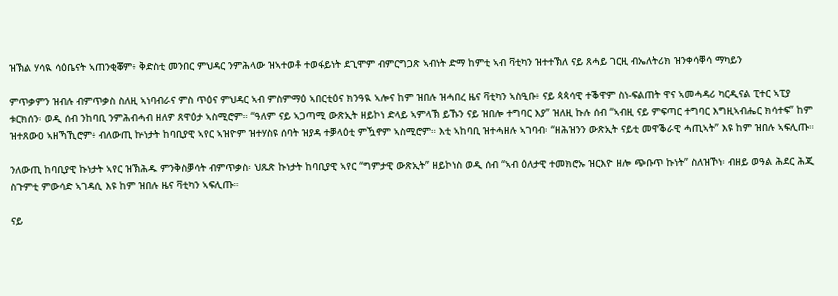ዝኽል ሃሳዪ ሳዕቤናት ኣጠንቂቖም፥ ቅድስቲ መንበር ምህዳር ንምሕላው ዝኣተወቶ ተወፋይነት ደጊሞም ብምርግጋጽ ኣብነት ድማ ከምቲ ኣብ ቫቲካን ዝተተኽለ ናይ ጸሓይ ገርዚ ብኤለትሪክ ዝንቀሳቐሳ ማካይን

ምጥቃምን ዝብሉ ብምጥቃስ ስለዚ ኣነባብራና ምስ ጥዕና ምህዳር ኣብ ምስምማዕ ኣበርቲዕና ክንዓዪ ኣሎና ከም ዝበሉ ዝሓበረ ዜና ቫቲካን ኣስዒቡ፥ ናይ ጳጳሳዊ ተቕዋም ስነ-ፍልጠት ዋና ኣመሓዳሪ ካርዲናል ፒተር ኣፒያ ቱርክሰን፡ ወዲ ሰብ ንከባቢ ንምሕብሓብ ዘለዎ ጸዋዕታ ኣስሚሮም። “ዓለም ናይ ኣጋጣሚ ውጽኢት ዘይኮነ ድላይ ኣምላኽ ይኹን ናይ ዝበሎ ተግባር እያ” ዝለዚ ኩሉ ሰብ “ኣብዚ ናይ ምፍጣር ተግባር እግዚኣብሔር ክሳተፍ” ከም ዝተጸውዐ ኣዘኻኺሮም፥ ብለውጢ ኵነታት ከባቢያዊ ኣየር ኣዝዮም ዝተሃስዩ ሰባት ዝያዳ ተቓላዕቲ ምዃኖም ኣስሚሮም። እቲ ኣከባቢ ዝተሓዘሉ ኣገባብ፡ “ዘሕዝንን ውጽኢት ናይቲ መዋቕራዊ ሓጢኣት” እዩ ከም ዝበሉ ኣፍሊጡ።

ንለውጢ ከባቢያዊ ኩነታት ኣየር ዝኽሕዱ ምንቅስቓሳት ብምጥቃስ፡ ህጹጽ ኩነታት ከባቢያዊ ኣየር “ግምታዊ ውጽኢት” ዘይኮነስ ወዲ ሰብ “ኣብ ዕለታዊ ተመክሮኡ ዝርእዮ ዘሎ ጭቡጥ ኩነት” ስለዝኾነ፡ ብዘይ ወዓል ሕደር ሕጂ ስጉምቲ ምውሳድ ኣገዳሲ እዩ ከም ዝበሉ ዜና ቫቲካን ኣፍሊጡ።

ናይ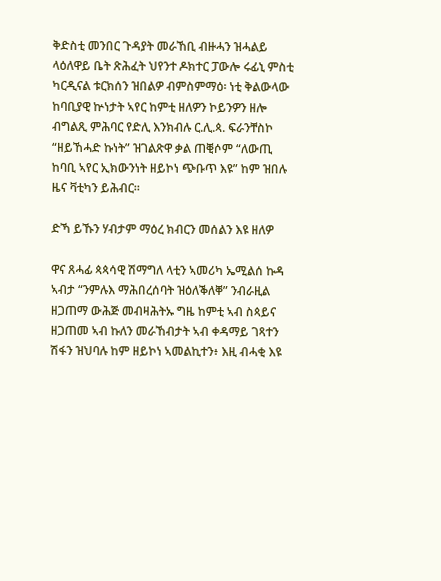ቅድስቲ መንበር ጉዳያት መራኸቢ ብዙሓን ዝሓልይ ላዕለዋይ ቤት ጽሕፈት ህየንተ ዶክተር ፓውሎ ሩፊኒ ምስቲ ካርዲናል ቱርክሰን ዝበልዎ ብምስምማዕ፡ ነቲ ቅልውላው ከባቢያዊ ኵነታት ኣየር ከምቲ ዘለዎን ኮይንዎን ዘሎ ብግልጺ ምሕባር የድሊ እንክብሉ ር.ሊ.ጳ. ፍራንቸስኮ “ዘይኸሓድ ኩነት” ዝገልጽዋ ቃል ጠቒሶም “ለውጢ ከባቢ ኣየር ኢክውንነት ዘይኮነ ጭቡጥ እዩ” ከም ዝበሉ ዜና ቫቲካን ይሕብር።

ድኻ ይኹን ሃብታም ማዕረ ክብርን መሰልን እዩ ዘለዎ

ዋና ጸሓፊ ጳጳሳዊ ሽማግለ ላቲን ኣመሪካ ኤሚልሰ ኩዳ ኣብታ “ንምሉእ ማሕበረሰባት ዝዕለቕለቐ” ንብራዚል ዘጋጠማ ውሕጅ መብዛሕትኡ ግዜ ከምቲ ኣብ ስጳይና ዘጋጠመ ኣብ ኩለን መራኸብታት ኣብ ቀዳማይ ገጻተን ሽፋን ዝህባሉ ከም ዘይኮነ ኣመልኪተን፥ እዚ ብሓቂ እዩ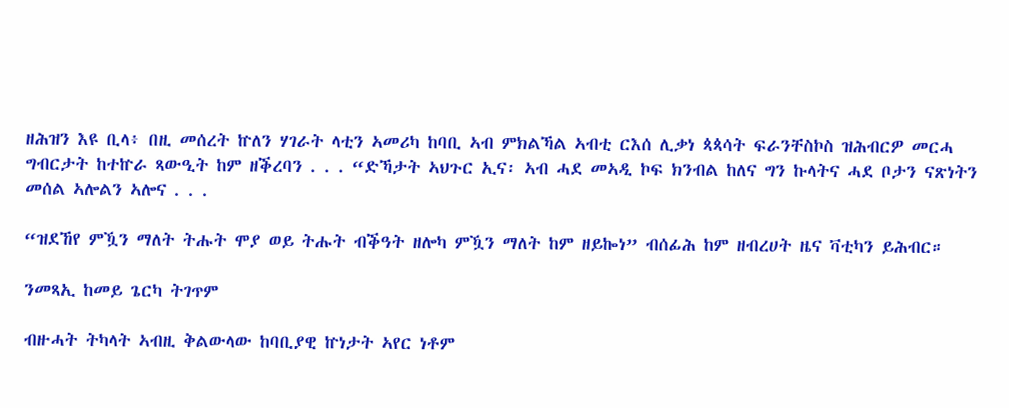ዘሕዝን እዩ ቢላ፥ በዚ መሰረት ኵለን ሃገራት ላቲን ኣመሪካ ከባቢ ኣብ ምክልኻል ኣብቲ ርእሰ ሊቃነ ጳጳሳት ፍራንቸስኮስ ዝሕብርዎ መርሓ ግብርታት ከተኵራ ጻውዒት ከም ዘቕረባን . . . “ድኻታት ኣህጉር ኢና፡ ኣብ ሓደ መኣዲ ኮፍ ክንብል ከለና ግን ኩላትና ሓደ ቦታን ናጽነትን መሰል ኣሎልን ኣሎና . . .

“ዝደኸየ ምዃን ማለት ትሑት ሞያ ወይ ትሑት ብቕዓት ዘሎካ ምዃን ማለት ከም ዘይኰነ” ብሰፊሕ ከም ዘብረሀት ዜና ቫቲካን ይሕብር።

ንመጻኢ ከመይ ጌርካ ትገጥም

ብዙሓት ትካላት ኣብዚ ቅልውላው ከባቢያዊ ኵነታት ኣየር ነቶም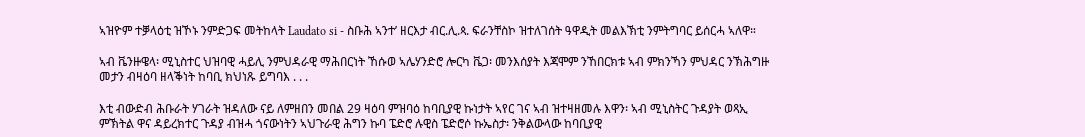ኣዝዮም ተቓላዕቲ ዝኾኑ ንምድጋፍ መትከላት Laudato si - ስቡሕ ኣንተ’ ዘርእታ ብር.ሊ.ጳ. ፍራንቸስኮ ዝተለገሰት ዓዋዲት መልእኽቲ ንምትግባር ይሰርሓ ኣለዋ።

ኣብ ቬንዙዌላ፡ ሚኒስተር ህዝባዊ ሓይሊ ንምህዳራዊ ማሕበርነት ኸሱወ ኣሌሃንድሮ ሎርካ ቬጋ፡ መንእሰያት እጃሞም ንኸበርክቱ ኣብ ምክንኻን ምህዳር ንኽሕግዙ መታን ብዛዕባ ዘላቕነት ከባቢ ክህነጹ ይግባእ . . .

እቲ ብውድብ ሕቡራት ሃገራት ዝዳለው ናይ ለምዘበን መበል 29 ዛዕባ ምዝባዕ ከባቢያዊ ኩነታት ኣየር ገና ኣብ ዝተዛዘመሉ እዋን፡ ኣብ ሚኒስትር ጉዳያት ወጻኢ ምኽትል ዋና ዳይረክተር ጉዳያ ብዝሓ ጎናውነትን ኣህጉራዊ ሕግን ኩባ ፔድሮ ሉዊስ ፔድሮሶ ኩኤስታ፡ ንቅልውላው ከባቢያዊ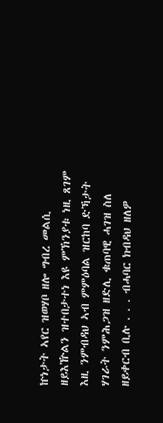ኵነታት ኣየር ዝወሃቦ ዘሎ ግብረ መልሲ ዘይእዅልን ዝተበታተነ እዩ ምኽንያቱ ነዚ ጸገም እዚ ንምብዳህ ኣብ ምምዕባል ዝርከባ ድኻታት ሃገራት ንምሕጋዝ ዘድሊ ቁጠባዊ ሓገዝ ስለ ዘይቀርብ ቢሉ . . . ብሓባር ክብዳህ ዘለዎ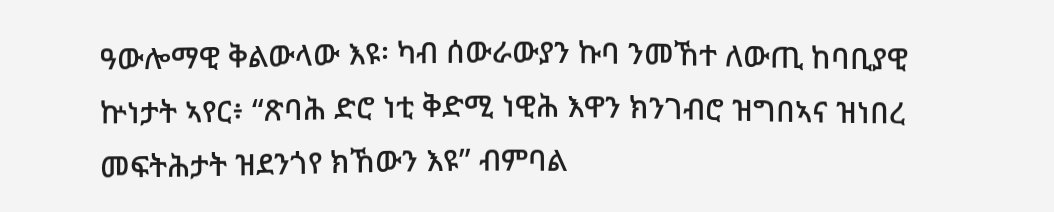ዓውሎማዊ ቅልውላው እዩ፡ ካብ ሰውራውያን ኩባ ንመኸተ ለውጢ ከባቢያዊ ኵነታት ኣየር፥ “ጽባሕ ድሮ ነቲ ቅድሚ ነዊሕ እዋን ክንገብሮ ዝግበኣና ዝነበረ መፍትሕታት ዝደንጎየ ክኸውን እዩ” ብምባል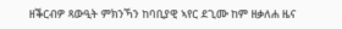ዘቕርብዎ ጻውዒት ምክንኻን ከባቢያዊ ኣየር ደጊሙ ከም ዘቃለሐ ዜና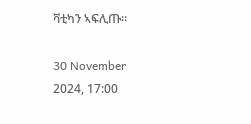ቫቲካን ኣፍሊጡ።

30 November 2024, 17:00